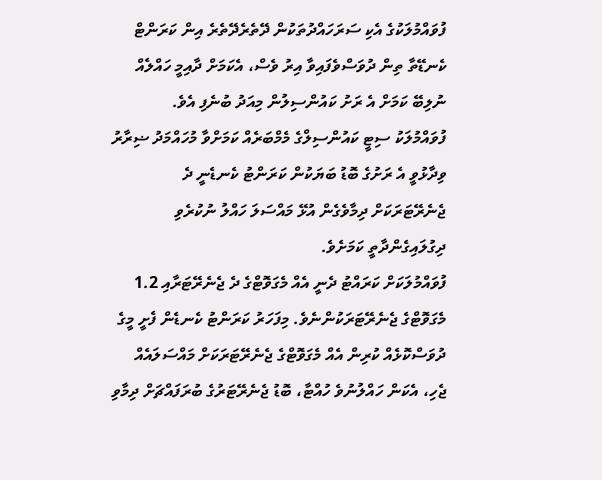ފުވައްމުލަކުގެ އެކި ސަރަހައްދުތަކުން ދޭތެރެދޭތެރެ އިން ކަރަންޓް ކެނޑޭތާ ތިން ދުވަސްވެފައިވާ އިރު ވެސް، އެކަމަށް ދާއިމީ ހައްލެއް ނުލިބޭ ކަމަށް އެ ރަށު ކައުންސިލުން މިއަދު ބުނެފި އެވެ.
ފުވައްމުލަކު ސިޓީ ކައުންސިލްގެ މެމްބަރެއް ކަމަށްވާ މުހައްމަދު ޟިރާރު ވިދާޅުވީ އެ ރަށުގެ ބޮޑު ބަޔަކުން ކަރަންޓު ކެނޑެނީ ދެ ޖެނެރޭޓަރަކަށް ދިމާވެގެން އުޅޭ މައްސަލަ ހައްލު ނުކުރެވި ދިގުލައިގެންދާތީ ކަމަށެވެ.
ފުވައްމުލަކަށް ކަރައްޓު ދެނީ އެއް މެގަވޮޓްގެ ދެ ޖެނެރޭޓަރާއި 1.2 މެގަވޮޓްގެ ޖެނެރޭޓަރަކުންނެވެ. މިފަހަރު ކަރަންޓު ކެނޑެން ފެށީ މީގެ ދުވަސްކޮޅެއް ކުރިން އެއް މެގަވޮޓްގެ ޖެނެރޭޓަރަކަށް މައްސަލައެއް ޖެހި، އެކަން ހައްލުނުވެ ހުއްޓާ، ބޮޑު ޖެނެރޭޓަރުގެ ބުރަފައްޗަށް ދިމާވި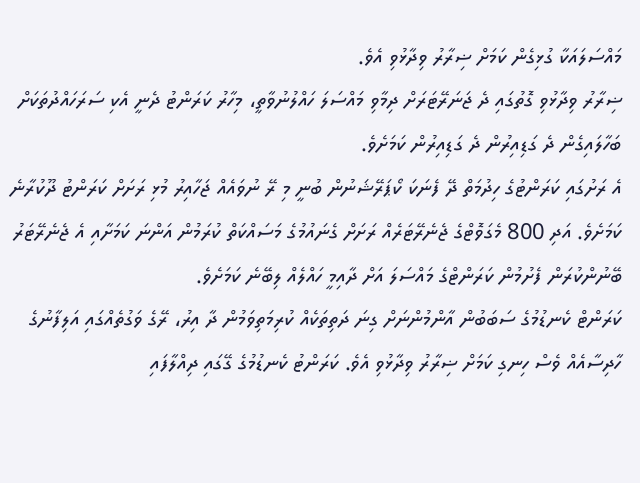މައްސަލައަކާ ގުޅިގެން ކަމަށް ޟިރާރު ވިދާޅުވި އެވެ.
ޟިރާރު ވިދާޅުވި ގޮތުގައި ދެ ޖަނަރޭޓަރަށް ދިމާވި މައްސަލަ ހައްލުނުވާތީ، މިހާރު ކަރަންޓު ދެނީ އެކި ސަރަހައްދުތަކަށް ބަހާލައިގެން ދެ ގަޑިއިރުން ދެ ގަޑިއިރުން ކަމަށެވެ.
އެ ރަށުގައި ކަރަންޓުގެ ހިދުމަތް ދޭ ފެނަކަ ކޯޕަރޭޝަނުން ބުނީ މި ރޭ ނުވައެއް ޖަހާއިރު މުޅި ރަށަށް ކަރަންޓު ދޫކުރާނެ ކަމަށެވެ. އަދި 800 މެގަވޮޓްގެ ޖެނެރޭޓަރެއް ރަށަށް ގެނައުމުގެ މަސައްކަތް ކުރަމުން އަންނަ ކަމަށާއި އެ ޖެނެރޭޓަރު ބޭނުންކުރަން ފެށުމުން ކަރަންޓްގެ މައްސަލަ އަށް ދާއިމީ ހައްލެއް ލިބޭނެ ކަމަށެވެ.
ކަރަންޓް ކެނޑުމުގެ ސަބަބުން އާންމުންނަށް ގިނަ ދަތިތަކެއް ކުރިމަތިވަމުން ދާ އިރު، ރޭގެ ވަގުތެއްގައި އަލިފާނުގެ ހާދިސާއެއް ވެސް ހިނގި ކަމަށް ޟިރާރު ވިދާޅުވި އެވެ. ކަރަންޓު ކެނޑުމުގެ ގޭގައި ދިއްލާފައި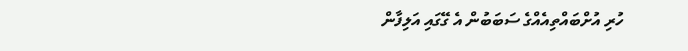ހުރި އުށްބައްތިއެއްގެ ސަބަބުން އެ ގޭގައި އަލިފާން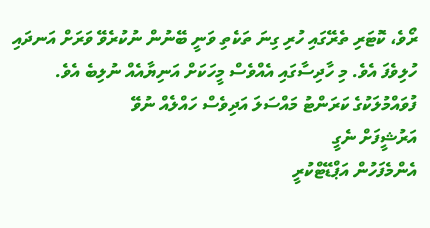ރޯވެ، ކޮޓަރި ތެރޭގައި ހުރި ގިނަ ތަކެތި ވަނީ ބޭނުން ނުކުރެވޭ ވަރަށް އަނދައި ހުލިވެފަ އެވެ. މި ހާދިސާގައި އެއްވެސް މީހަކަށް އަނިޔާއެއް ނުލިބެ އެވެ.
ފުވައްމުލަކުގެ ކަރަންޓު މައްސަލަ އަދިވެސް ހައްލެއް ނުވޭ
އަރުޝީފަށް ނެގީ
އެންމެފަހުން އަޕްޑޭޓްކުރީ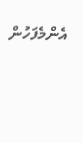އެންމެފަހުން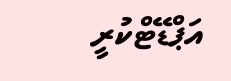އަޕްޑޭޓްކުރީ